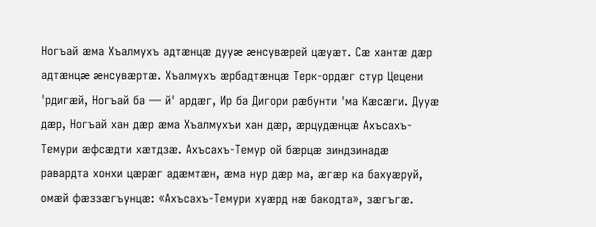Ногъай æма Хъалмухъ адтæнцæ дууæ æнсувæрей цæуæт. Сæ хантæ дæр адтæнцæ æнсувæртæ. Хъалмухъ æрбадтæнцæ Терк-ордæг стур Цецени 'рдигæй, Ногъай ба — й' ардæг, Ир ба Дигори рæбунти 'ма Кæсæги. Дууæ дæр, Ногъай хан дæр æма Хъалмухъи хан дæр, æрцудæнцæ Ахъсахъ-Темури æфсæдти хæтдзæ. Ахъсахъ-Темур ой бæрцæ зиндзинадæ равардта хонхи цæрæг адæмтæн, æма нур дæр ма, æгæр ка бахуæруй, омæй фæззæгъунцæ: «Ахъсахъ-Темури хуæрд нæ бакодта», зæгъгæ.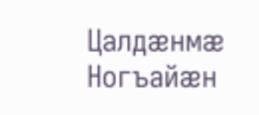Цалдæнмæ Ногъайæн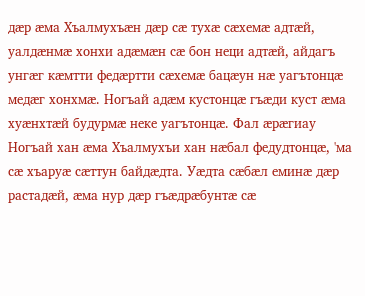дæр æма Хъалмухъæн дæр сæ тухæ сæхемæ адтæй, уалдæнмæ хонхи адæмæн сæ бон неци адтæй, айдагъ унгæг кæмтти федæртти сæхемæ бацæун нæ уагътонцæ медæг хонхмæ. Ногъай адæм кустонцæ гъæди куст æма хуæнхтæй будурмæ неке уагътонцæ. Фал æрæгиау Ногъай хан æма Хъалмухъи хан нæбал федудтонцæ, 'ма сæ хъаруæ сæттун байдæдта. Уæдта сæбæл еминæ дæр растадæй, æма нур дæр гъæдрæбунтæ сæ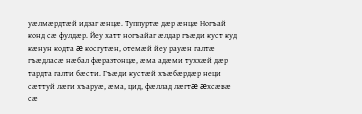уæлмæрдтæй идзаг æнцæ. Туппуртæ дæр æнцæ Ногъай конд сæ фулдæр. Йеу хатт ногъайаг æлдар гъæди куст куд кæнун кодта æ косгутæн, отемæй йеу рауæн галтæ гъæдласæ нæбал фæразтонцæ, æма адæми туххæй дæр тардта галти бæсти. Гъæди кустæй хъæбæрдæр неци сæттуй лæги хъаруæ, æма, цид, фæллад лæгтæ æхсæвæ сæ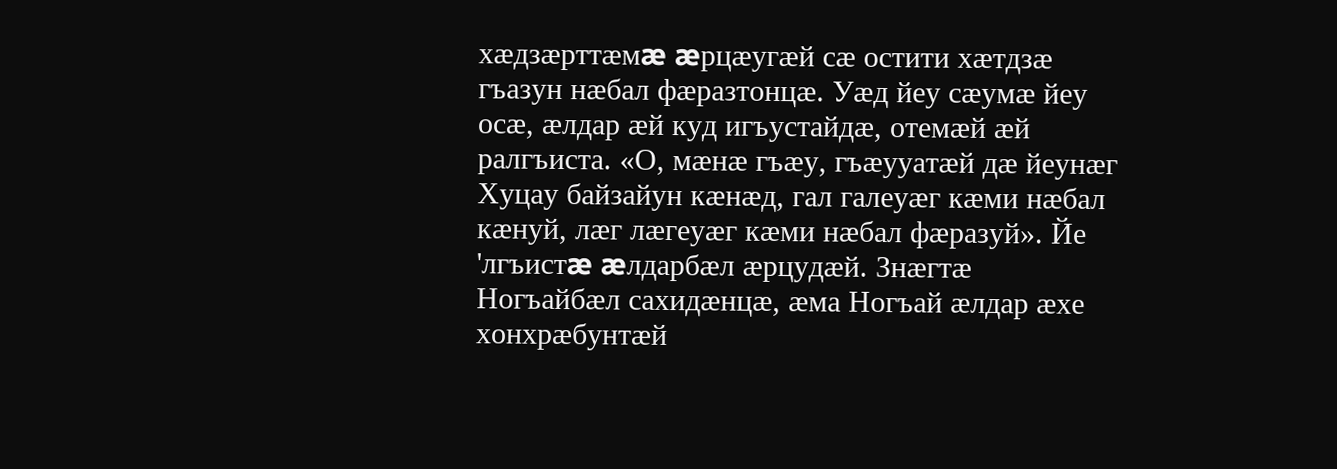хæдзæрттæмæ æрцæугæй сæ остити хæтдзæ гъазун нæбал фæразтонцæ. Уæд йеу сæумæ йеу осæ, æлдар æй куд игъустайдæ, отемæй æй ралгъиста. «О, мæнæ гъæу, гъæууатæй дæ йеунæг Хуцау байзайун кæнæд, гал галеуæг кæми нæбал кæнуй, лæг лæгеуæг кæми нæбал фæразуй». Йе 'лгъистæ æлдарбæл æрцудæй. Знæгтæ Ногъайбæл сахидæнцæ, æма Ногъай æлдар æхе хонхрæбунтæй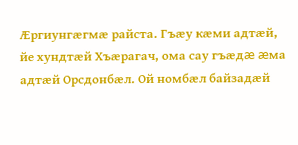Æргиунгæгмæ райста. Гъæу кæми адтæй, йе хундтæй Хъæрагач, ома сау гъæдæ æма адтæй Орсдонбæл. Ой номбæл байзадæй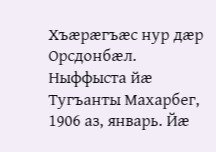Хъæрæгъæс нур дæр Орсдонбæл.
Ныффыста йæ Тугъанты Махарбег, 1906 аз, январь. Йæ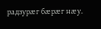радзурæг бæрæг нæу.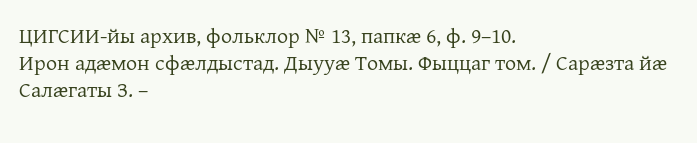ЦИГСИИ-йы архив, фольклор № 13, папкæ 6, ф. 9–10.
Ирон адæмон сфæлдыстад. Дыууæ Томы. Фыццаг том. / Сарæзта йæ Салæгаты З. –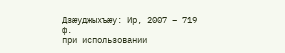Дзæуджыхъæу: Ир, 2007 – 719 ф.
при использовании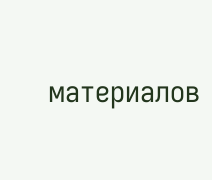материалов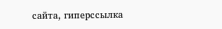сайта, гиперссылка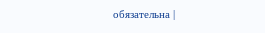обязательна |